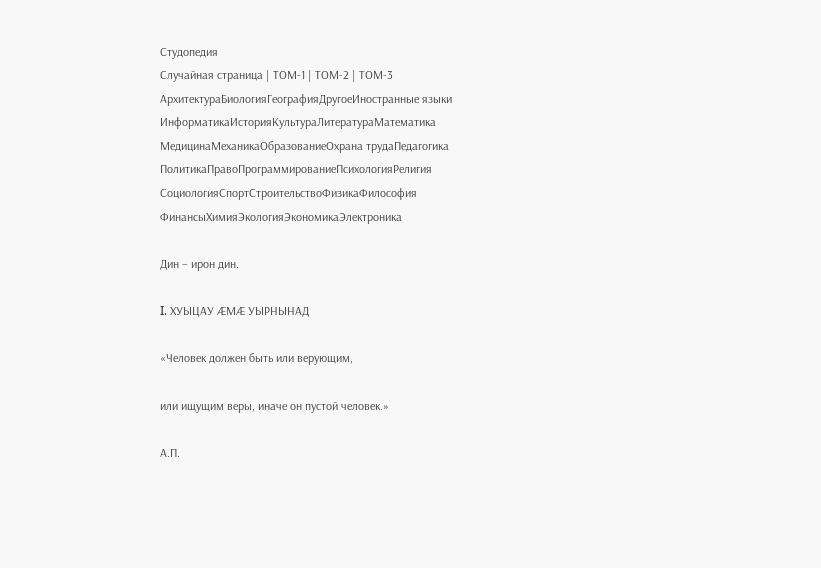Студопедия
Случайная страница | ТОМ-1 | ТОМ-2 | ТОМ-3
АрхитектураБиологияГеографияДругоеИностранные языки
ИнформатикаИсторияКультураЛитератураМатематика
МедицинаМеханикаОбразованиеОхрана трудаПедагогика
ПолитикаПравоПрограммированиеПсихологияРелигия
СоциологияСпортСтроительствоФизикаФилософия
ФинансыХимияЭкологияЭкономикаЭлектроника

Дин – ирон дин.

I. ХУЫЦАУ ÆМÆ УЫРНЫНАД

«Человек должен быть или верующим,

или ищущим веры, иначе он пустой человек.»

А.П.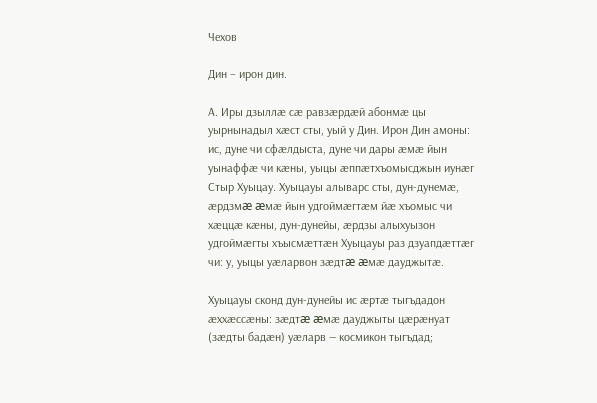Чехов

Дин – ирон дин.

А. Иры дзыллæ сæ равзæрдæй абонмæ цы уырнынадыл хæст сты, уый у Дин. Ирон Дин амоны: ис, дуне чи сфæлдыста, дуне чи дары æмæ йын уынаффæ чи кæны, уыцы æппæтхъомысджын иунæг Стыр Хуыцау. Хуыцауы алыварс сты, дун-дунемæ, æрдзмæ æмæ йын удгоймæгтæм йæ хъомыс чи хæццæ кæны, дун-дунейы, æрдзы алыхуызон удгоймæгты хъысмæттæн Хуыцауы раз дзуапдæттæг чи: у, уыцы уæларвон зæдтæ æмæ дауджытæ.

Хуыцауы сконд дун-дунейы ис æртæ тыгъдадон æххæссæны: зæдтæ æмæ дауджыты цæрæнуат (зæдты бадæн) уæларв — космикон тыгъдад;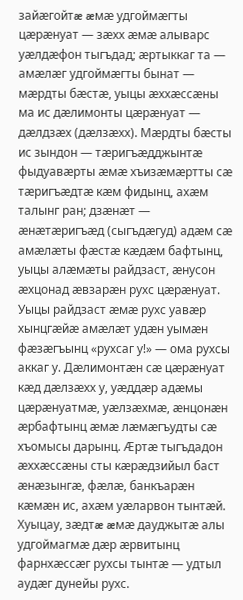зайæгойтæ æмæ удгоймæгты цæрæнуат — зæхх æмæ алыварс уæлдæфон тыгъдад; æртыккаг та — амæлæг удгоймæгты бынат — мæрдты бæстæ, уыцы æххæссæны ма ис дæлимонты цæрæнуат — дæлдзæх (дæлзæхх). Мæрдты бæсты ис зындон — тæригъæдджынтæ фыдуавæрты æмæ хъизæмæртты сæ тæригъæдтæ кæм фидынц, ахæм талынг ран; дзæнæт — æнæтæригъæд (сыгъдæгуд) адæм сæ амæлæты фæстæ кæдæм бафтынц, уыцы алæмæты райдзаст, æнусон æхцонад æвзарæн рухс цæрæнуат. Уыцы райдзаст æмæ рухс уавæр хынцгæйæ амæлæт удæн уымæн фæзæгъынц «рухсаг у!» — ома рухсы аккаг у. Дæлимонтæн сæ цæрæнуат кæд дæлзæхх у, уæддæр адæмы цæрæнуатмæ, уæлзæхмæ, æнцонæн æрбафтынц æмæ лæмæгъудты сæ хъомысы дарынц. Æртæ тыгъдадон æххæссæны сты кæрæдзийыл баст æнæзынгæ, фæлæ, банкъарæн кæмæн ис, ахæм уæларвон тынтæй. Хуыцау, зæдтæ æмæ дауджытæ алы удгоймагмæ дæр æрвитынц фарнхæссæг рухсы тынтæ — удтыл аудæг дунейы рухс.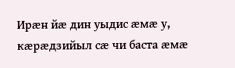Ирæн йæ дин уыдис æмæ у, кæрæдзийыл сæ чи баста æмæ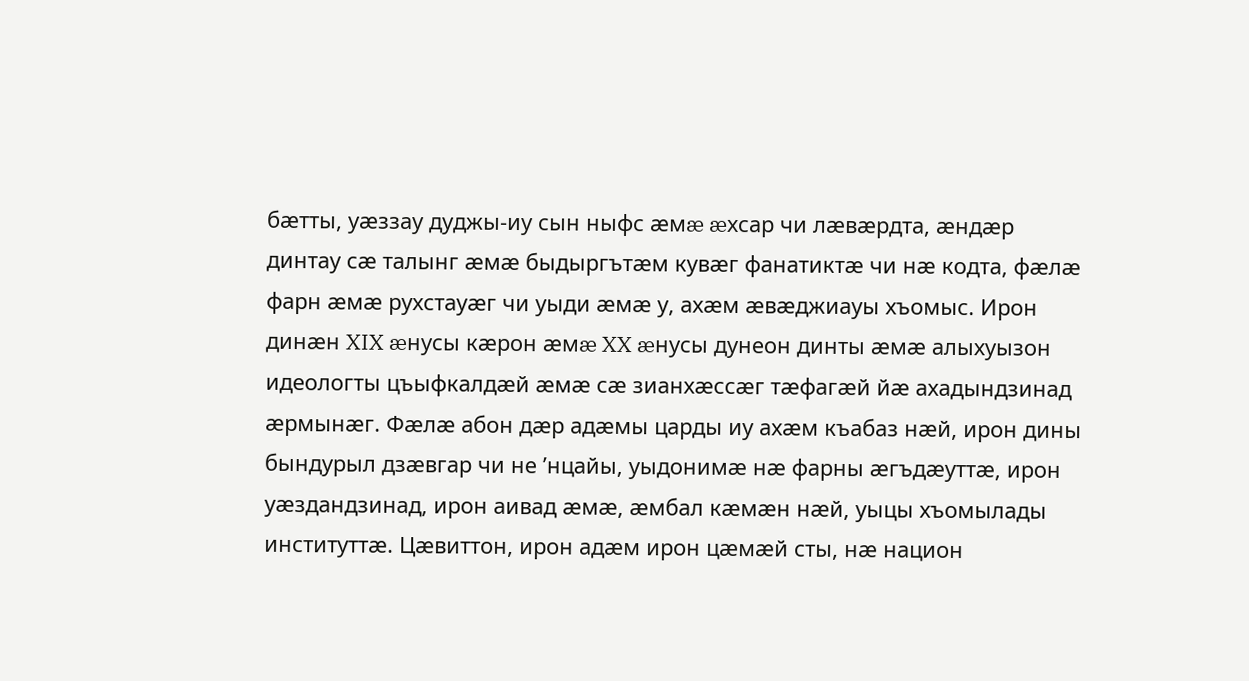бæтты, уæззау дуджы-иу сын ныфс æмæ æхсар чи лæвæрдта, æндæр динтау сæ талынг æмæ быдыргътæм кувæг фанатиктæ чи нæ кодта, фæлæ фарн æмæ рухстауæг чи уыди æмæ у, ахæм æвæджиауы хъомыс. Ирон динæн XIX æнусы кæрон æмæ XX æнусы дунеон динты æмæ алыхуызон идеологты цъыфкалдæй æмæ сæ зианхæссæг тæфагæй йæ ахадындзинад æрмынæг. Фæлæ абон дæр адæмы царды иу ахæм къабаз нæй, ирон дины бындурыл дзæвгар чи не ’нцайы, уыдонимæ нæ фарны æгъдæуттæ, ирон уæздандзинад, ирон аивад æмæ, æмбал кæмæн нæй, уыцы хъомылады институттæ. Цæвиттон, ирон адæм ирон цæмæй сты, нæ национ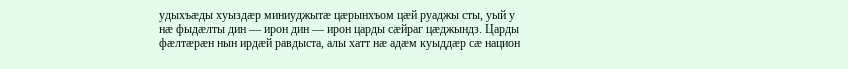удыхъæды хуыздæр миниуджытæ цæрынхъом цæй руаджы сты, уый у нæ фыдæлты дин — ирон дин — ирон царды сæйраг цæджындз. Царды фæлтæрæн нын ирдæй равдыста, алы хатт нæ адæм куыддæр сæ национ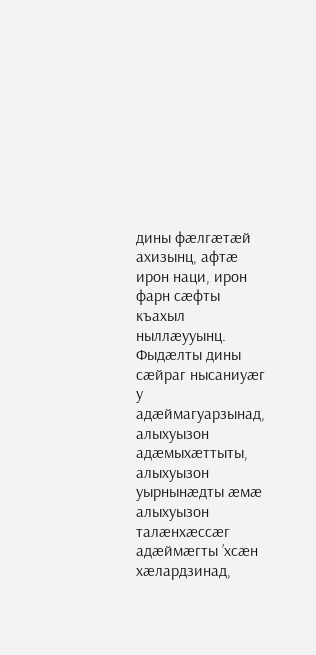дины фæлгæтæй ахизынц, афтæ ирон наци, ирон фарн сæфты къахыл ныллæууынц. Фыдæлты дины сæйраг нысаниуæг у адæймагуарзынад, алыхуызон адæмыхæттыты, алыхуызон уырнынæдты æмæ алыхуызон талæнхæссæг адæймæгты ’хсæн хæлардзинад,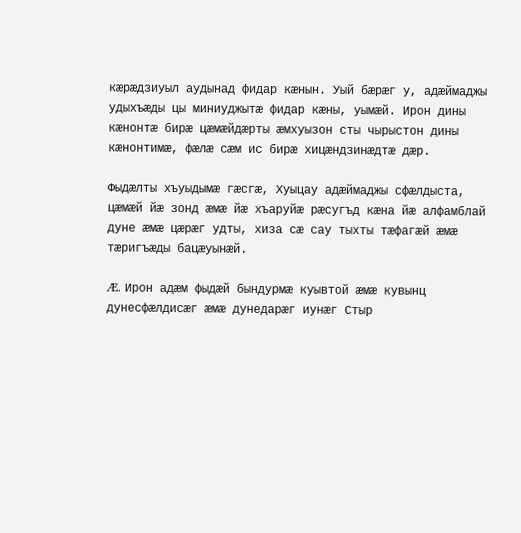кæрæдзиуыл аудынад фидар кæнын. Уый бæрæг у, адæймаджы удыхъæды цы миниуджытæ фидар кæны, уымæй. Ирон дины кæнонтæ бирæ цæмæйдæрты æмхуызон сты чырыстон дины кæнонтимæ, фæлæ сæм ис бирæ хицæндзинæдтæ дæр.

Фыдæлты хъуыдымæ гæсгæ, Хуыцау адæймаджы сфæлдыста, цæмæй йæ зонд æмæ йæ хъаруйæ рæсугъд кæна йæ алфамблай дуне æмæ цæрæг удты, хиза сæ сау тыхты тæфагæй æмæ тæригъæды бацæуынæй.

Æ. Ирон адæм фыдæй бындурмæ куывтой æмæ кувынц дунесфæлдисæг æмæ дунедарæг иунæг Стыр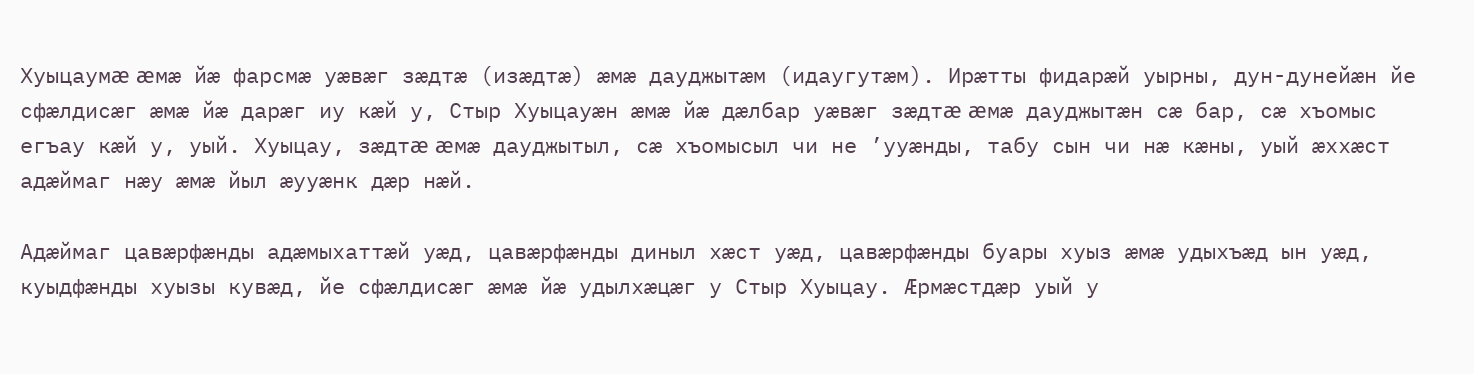Хуыцаумæ æмæ йæ фарсмæ уæвæг зæдтæ (изæдтæ) æмæ дауджытæм (идаугутæм). Ирæтты фидарæй уырны, дун-дунейæн йе сфæлдисæг æмæ йæ дарæг иу кæй у, Стыр Хуыцауæн æмæ йæ дæлбар уæвæг зæдтæ æмæ дауджытæн сæ бар, сæ хъомыс егъау кæй у, уый. Хуыцау, зæдтæ æмæ дауджытыл, сæ хъомысыл чи не ’ууæнды, табу сын чи нæ кæны, уый æххæст адæймаг нæу æмæ йыл æууæнк дæр нæй.

Адæймаг цавæрфæнды адæмыхаттæй уæд, цавæрфæнды диныл хæст уæд, цавæрфæнды буары хуыз æмæ удыхъæд ын уæд, куыдфæнды хуызы кувæд, йе сфæлдисæг æмæ йæ удылхæцæг у Стыр Хуыцау. Æрмæстдæр уый у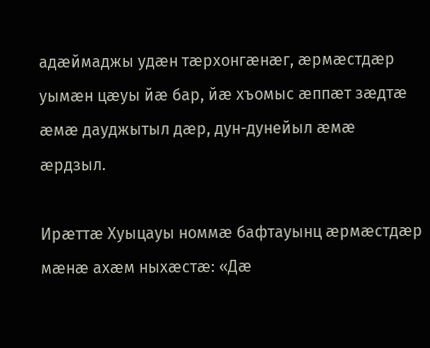адæймаджы удæн тæрхонгæнæг, æрмæстдæр уымæн цæуы йæ бар, йæ хъомыс æппæт зæдтæ æмæ дауджытыл дæр, дун-дунейыл æмæ æрдзыл.

Ирæттæ Хуыцауы номмæ бафтауынц æрмæстдæр мæнæ ахæм ныхæстæ: «Дæ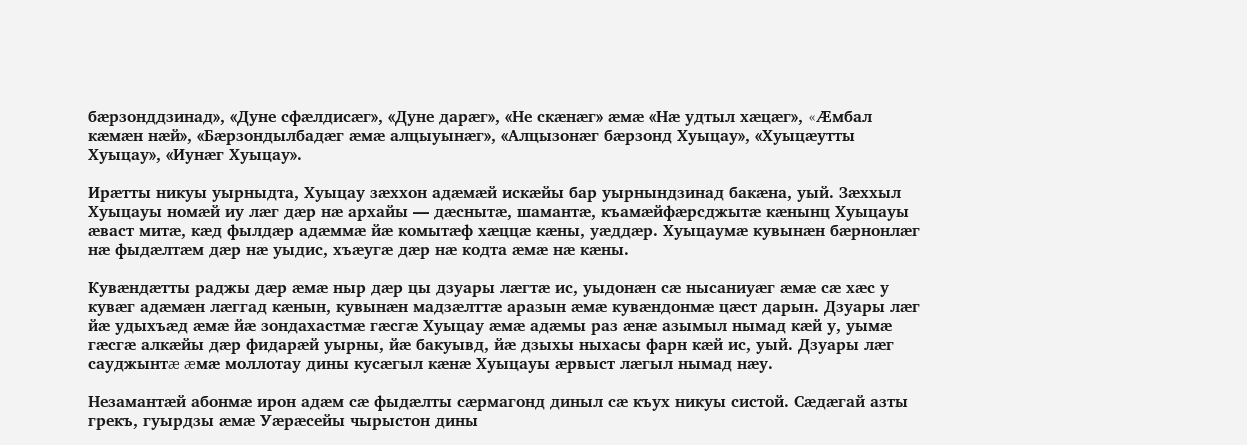бæрзонддзинад», «Дуне сфæлдисæг», «Дуне дарæг», «Не скæнæг» æмæ «Нæ удтыл хæцæг», «Æмбал кæмæн нæй», «Бæрзондылбадæг æмæ алцыуынæг», «Алцызонæг бæрзонд Хуыцау», «Хуыцæутты Хуыцау», «Иунæг Хуыцау».

Ирæтты никуы уырныдта, Хуыцау зæххон адæмæй искæйы бар уырнындзинад бакæна, уый. Зæххыл Хуыцауы номæй иу лæг дæр нæ архайы — дæснытæ, шамантæ, къамæйфæрсджытæ кæнынц Хуыцауы æваст митæ, кæд фылдæр адæммæ йæ комытæф хæццæ кæны, уæддæр. Хуыцаумæ кувынæн бæрнонлæг нæ фыдæлтæм дæр нæ уыдис, хъæугæ дæр нæ кодта æмæ нæ кæны.

Кувæндæтты раджы дæр æмæ ныр дæр цы дзуары лæгтæ ис, уыдонæн сæ нысаниуæг æмæ сæ хæс у кувæг адæмæн лæггад кæнын, кувынæн мадзæлттæ аразын æмæ кувæндонмæ цæст дарын. Дзуары лæг йæ удыхъæд æмæ йæ зондахастмæ гæсгæ Хуыцау æмæ адæмы раз æнæ азымыл нымад кæй у, уымæ гæсгæ алкæйы дæр фидарæй уырны, йæ бакуывд, йæ дзыхы ныхасы фарн кæй ис, уый. Дзуары лæг сауджынтæ æмæ моллотау дины кусæгыл кæнæ Хуыцауы æрвыст лæгыл нымад нæу.

Незамантæй абонмæ ирон адæм сæ фыдæлты сæрмагонд диныл сæ къух никуы систой. Сæдæгай азты грекъ, гуырдзы æмæ Уæрæсейы чырыстон дины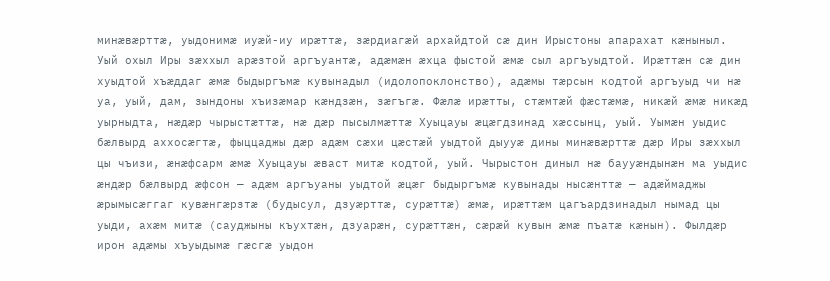минæвæрттæ, уыдонимæ иуæй-иу ирæттæ, зæрдиагæй архайдтой сæ дин Ирыстоны апарахат кæныныл. Уый охыл Иры зæххыл арæзтой аргъуантæ, адæмæн æхца фыстой æмæ сыл аргъуыдтой. Ирæттæн сæ дин хуыдтой хъæддаг æмæ быдыргъмæ кувынадыл (идолопоклонство), адæмы тæрсын кодтой аргъуыд чи нæ уа, уый, дам, зындоны хъизæмар кæндзæн, зæгъгæ. Фæлæ ирæтты, стæмтæй фæстæмæ, никæй æмæ никæд уырныдта, нæдæр чырыстæттæ, нæ дæр пысылмæттæ Хуыцауы æцæгдзинад хæссынц, уый. Уымæн уыдис бæлвырд аххосæгтæ, фыццаджы дæр адæм сæхи цæстæй уыдтой дыууæ дины минæвæрттæ дæр Иры зæххыл цы чъизи, æнæфсарм æмæ Хуыцауы æваст митæ кодтой, уый. Чырыстон диныл нæ баууæндынæн ма уыдис æндæр бæлвырд æфсон — адæм аргъуаны уыдтой æцæг быдыргъмæ кувынады нысæнттæ — адæймаджы æрымысæггаг кувæнгæрзтæ (будысул, дзуæрттæ, сурæттæ) æмæ, ирæттæм цагъардзинадыл нымад цы уыди, ахæм митæ (сауджыны къухтæн, дзуарæн, сурæттæн, сæрæй кувын æмæ пъатæ кæнын). Фылдæр ирон адæмы хъуыдымæ гæсгæ уыдон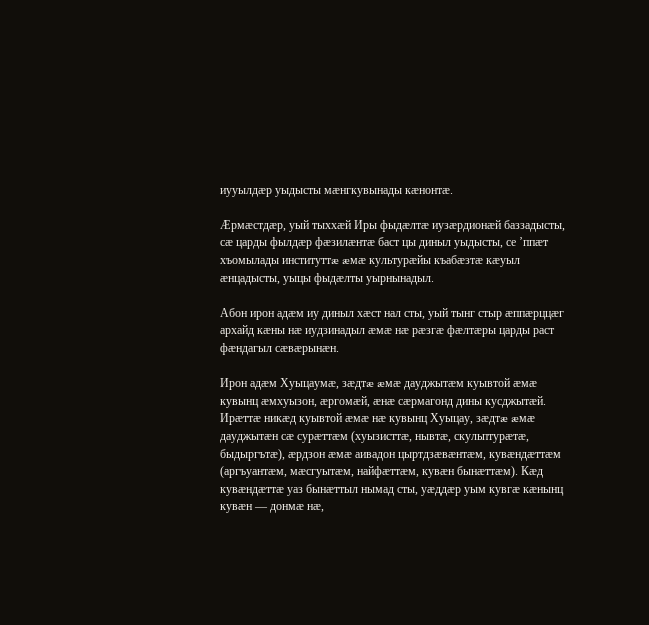иууылдæр уыдысты мæнгкувынады кæнонтæ.

Æрмæстдæр, уый тыххæй Иры фыдæлтæ иузæрдионæй баззадысты, сæ царды фылдæр фæзилæнтæ баст цы диныл уыдысты, се ’ппæт хъомылады институттæ æмæ культурæйы къабæзтæ кæуыл æнцадысты, уыцы фыдæлты уырнынадыл.

Абон ирон адæм иу диныл хæст нал сты, уый тынг стыр æппæрццæг архайд кæны нæ иудзинадыл æмæ нæ рæзгæ фæлтæры царды раст фæндагыл сæвæрынæн.

Ирон адæм Хуыцаумæ, зæдтæ æмæ дауджытæм куывтой æмæ кувынц æмхуызон, æргомæй, æнæ сæрмагонд дины кусджытæй. Ирæттæ никæд куывтой æмæ нæ кувынц Хуыцау, зæдтæ æмæ дауджытæн сæ сурæттæм (хуызисттæ, нывтæ, скульптурæтæ, быдыргътæ), æрдзон æмæ аивадон цыртдзæвæнтæм, кувæндæттæм (аргъуантæм, мæсгуытæм, найфæттæм, кувæн бынæттæм). Кæд кувæндæттæ уаз бынæттыл нымад сты, уæддæр уым кувгæ кæнынц кувæн — донмæ нæ,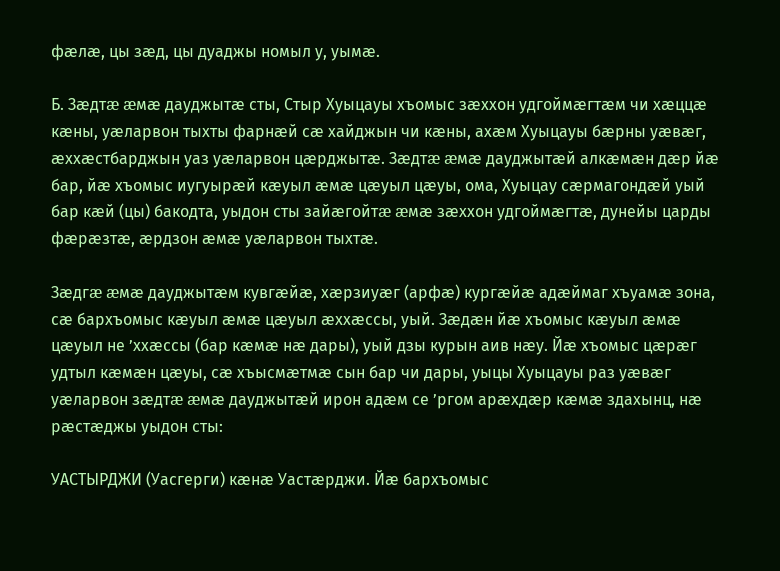фæлæ, цы зæд, цы дуаджы номыл у, уымæ.

Б. Зæдтæ æмæ дауджытæ сты, Стыр Хуыцауы хъомыс зæххон удгоймæгтæм чи хæццæ кæны, уæларвон тыхты фарнæй сæ хайджын чи кæны, ахæм Хуыцауы бæрны уæвæг, æххæстбарджын уаз уæларвон цæрджытæ. Зæдтæ æмæ дауджытæй алкæмæн дæр йæ бар, йæ хъомыс иугуырæй кæуыл æмæ цæуыл цæуы, ома, Хуыцау сæрмагондæй уый бар кæй (цы) бакодта, уыдон сты зайæгойтæ æмæ зæххон удгоймæгтæ, дунейы царды фæрæзтæ, æрдзон æмæ уæларвон тыхтæ.

Зæдгæ æмæ дауджытæм кувгæйæ, хæрзиуæг (арфæ) кургæйæ адæймаг хъуамæ зона, сæ бархъомыс кæуыл æмæ цæуыл æххæссы, уый. Зæдæн йæ хъомыс кæуыл æмæ цæуыл не ’ххæссы (бар кæмæ нæ дары), уый дзы курын аив нæу. Йæ хъомыс цæрæг удтыл кæмæн цæуы, сæ хъысмæтмæ сын бар чи дары, уыцы Хуыцауы раз уæвæг уæларвон зæдтæ æмæ дауджытæй ирон адæм се ’ргом арæхдæр кæмæ здахынц, нæ рæстæджы уыдон сты:

УАСТЫРДЖИ (Уасгерги) кæнæ Уастæрджи. Йæ бархъомыс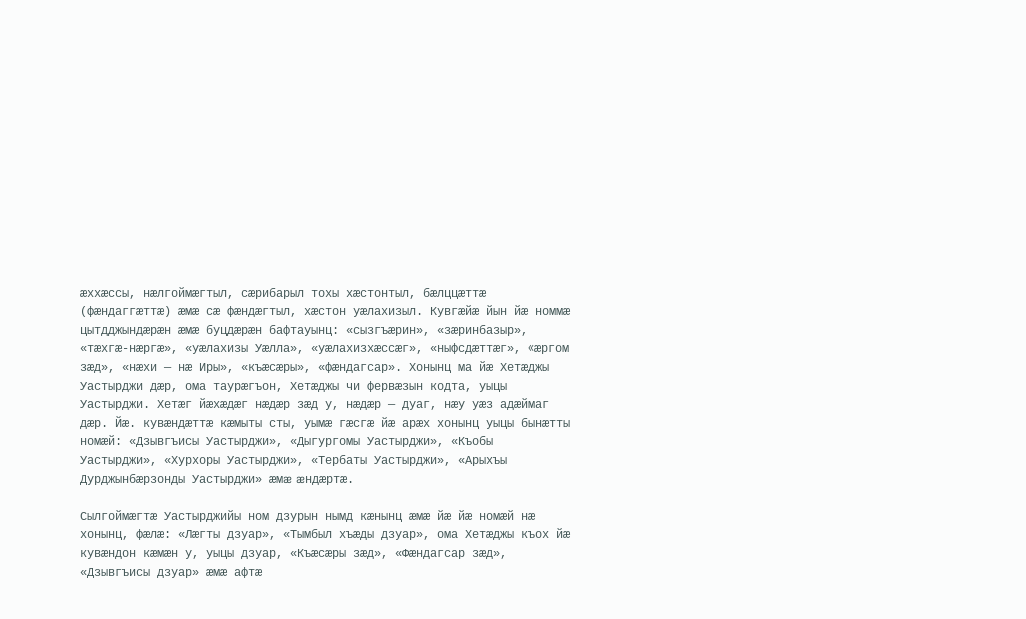æххæссы, нæлгоймæгтыл, сæрибарыл тохы хæстонтыл, бæлццæттæ (фæндаггæттæ) æмæ сæ фæндæгтыл, хæстон уæлахизыл. Кувгæйæ йын йæ номмæ цытдджындæрæн æмæ буцдæрæн бафтауынц: «сызгъæрин», «зæринбазыр», «тæхгæ-нæргæ», «уæлахизы Уæлла», «уæлахизхæссæг», «ныфсдæттæг», «æргом зæд», «нæхи — нæ Иры», «къæсæры», «фæндагсар». Хонынц ма йæ Хетæджы Уастырджи дæр, ома таурæгъон, Хетæджы чи фервæзын кодта, уыцы Уастырджи. Хетæг йæхæдæг нæдæр зæд у, нæдæр — дуаг, нæу уæз адæймаг дæр. Йæ. кувæндæттæ кæмыты сты, уымæ гæсгæ йæ арæх хонынц уыцы бынæтты номæй: «Дзывгъисы Уастырджи», «Дыгургомы Уастырджи», «Къобы Уастырджи», «Хурхоры Уастырджи», «Тербаты Уастырджи», «Арыхъы Дурджынбæрзонды Уастырджи» æмæ æндæртæ.

Сылгоймæгтæ Уастырджийы ном дзурын нымд кæнынц æмæ йæ йæ номæй нæ хонынц, фæлæ: «Лæгты дзуар», «Тымбыл хъæды дзуар», ома Хетæджы къох йæ кувæндон кæмæн у, уыцы дзуар, «Къæсæры зæд», «Фæндагсар зæд», «Дзывгъисы дзуар» æмæ афтæ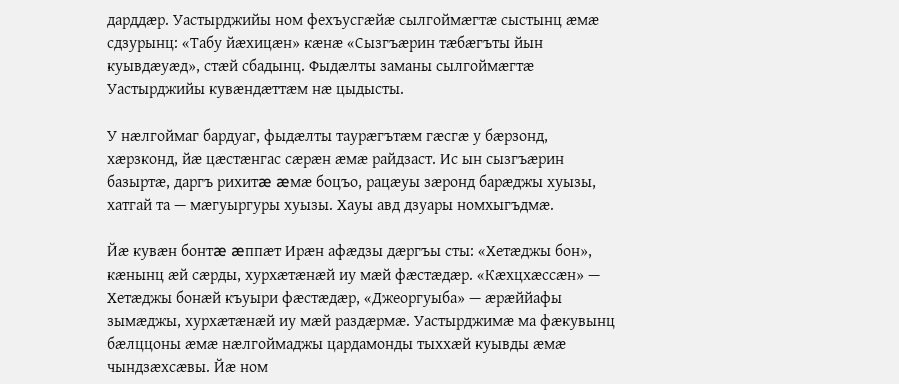дарддæр. Уастырджийы ном фехъусгæйæ сылгоймæгтæ сыстынц æмæ сдзурынц: «Табу йæхицæн» кæнæ «Сызгъæрин тæбæгъты йын куывдæуæд», стæй сбадынц. Фыдæлты заманы сылгоймæгтæ Уастырджийы кувæндæттæм нæ цыдысты.

У нæлгоймаг бардуаг, фыдæлты таурæгътæм гæсгæ у бæрзонд, хæрзконд, йæ цæстæнгас сæрæн æмæ райдзаст. Ис ын сызгъæрин базыртæ, даргъ рихитæ æмæ боцъо, рацæуы зæронд барæджы хуызы, хатгай та — мæгуыргуры хуызы. Хауы авд дзуары номхыгъдмæ.

Йæ кувæн бонтæ æппæт Ирæн афæдзы дæргъы сты: «Хетæджы бон», кæнынц æй сæрды, хурхæтæнæй иу мæй фæстæдæр. «Кæхцхæссæн» — Хетæджы бонæй къуыри фæстæдæр, «Джеоргуыба» — æрæййафы зымæджы, хурхæтæнæй иу мæй раздæрмæ. Уастырджимæ ма фæкувынц бæлццоны æмæ нæлгоймаджы цардамонды тыххæй куывды æмæ чындзæхсæвы. Йæ ном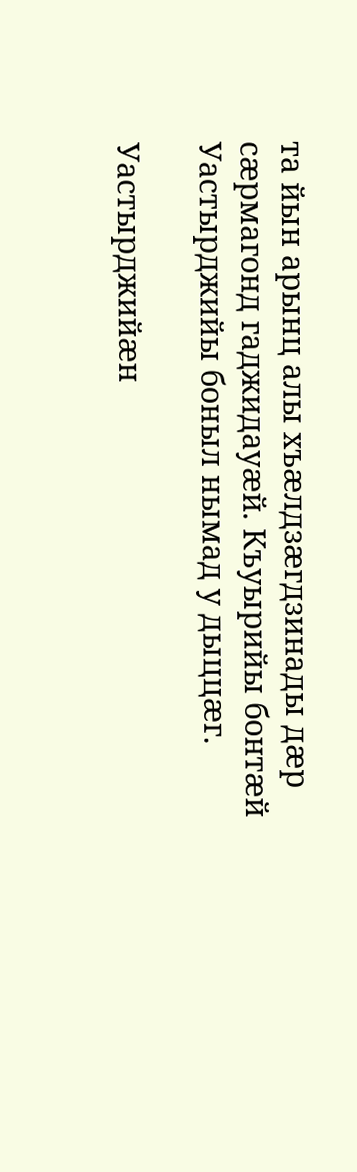та йын арынц алы хъæлдзæгдзинады дæр сæрмагонд гаджидауæй. Къуырийы бонтæй Уастырджийы боныл нымад у дыццæг.

Уастырджийæн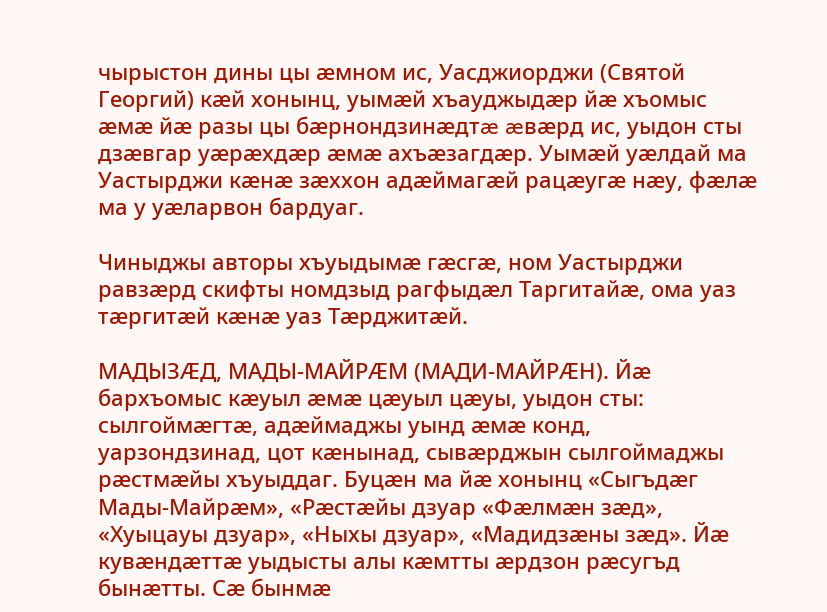чырыстон дины цы æмном ис, Уасджиорджи (Святой Георгий) кæй хонынц, уымæй хъауджыдæр йæ хъомыс æмæ йæ разы цы бæрнондзинæдтæ æвæрд ис, уыдон сты дзæвгар уæрæхдæр æмæ ахъæзагдæр. Уымæй уæлдай ма Уастырджи кæнæ зæххон адæймагæй рацæугæ нæу, фæлæ ма у уæларвон бардуаг.

Чиныджы авторы хъуыдымæ гæсгæ, ном Уастырджи равзæрд скифты номдзыд рагфыдæл Таргитайæ, ома уаз тæргитæй кæнæ уаз Тæрджитæй.

МАДЫЗÆД, МАДЫ-МАЙРÆМ (МАДИ-МАЙРÆН). Йæ бархъомыс кæуыл æмæ цæуыл цæуы, уыдон сты: сылгоймæгтæ, адæймаджы уынд æмæ конд, уарзондзинад, цот кæнынад, сывæрджын сылгоймаджы рæстмæйы хъуыддаг. Буцæн ма йæ хонынц «Сыгъдæг Мады-Майрæм», «Рæстæйы дзуар «Фæлмæн зæд», «Хуыцауы дзуар», «Ныхы дзуар», «Мадидзæны зæд». Йæ кувæндæттæ уыдысты алы кæмтты æрдзон рæсугъд бынæтты. Сæ бынмæ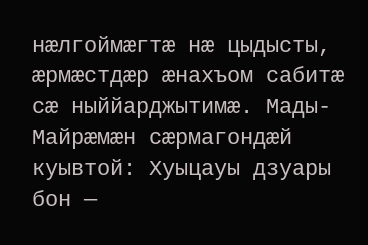нæлгоймæгтæ нæ цыдысты, æрмæстдæр æнахъом сабитæ сæ ныййарджытимæ. Мады-Майрæмæн сæрмагондæй куывтой: Хуыцауы дзуары бон —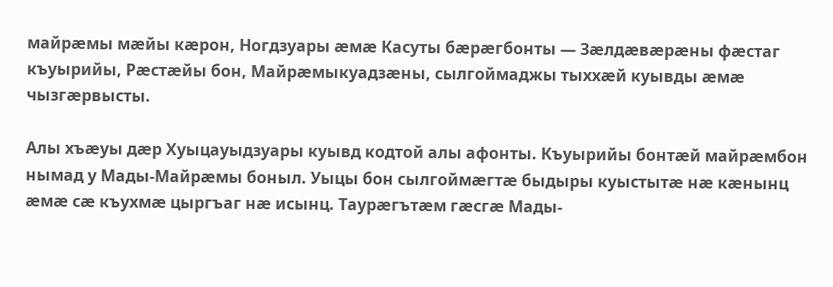майрæмы мæйы кæрон, Ногдзуары æмæ Касуты бæрæгбонты — Зæлдæвæрæны фæстаг къуырийы, Рæстæйы бон, Майрæмыкуадзæны, сылгоймаджы тыххæй куывды æмæ чызгæрвысты.

Алы хъæуы дæр Хуыцауыдзуары куывд кодтой алы афонты. Къуырийы бонтæй майрæмбон нымад у Мады-Майрæмы боныл. Уыцы бон сылгоймæгтæ быдыры куыстытæ нæ кæнынц æмæ сæ къухмæ цыргъаг нæ исынц. Таурæгътæм гæсгæ Мады-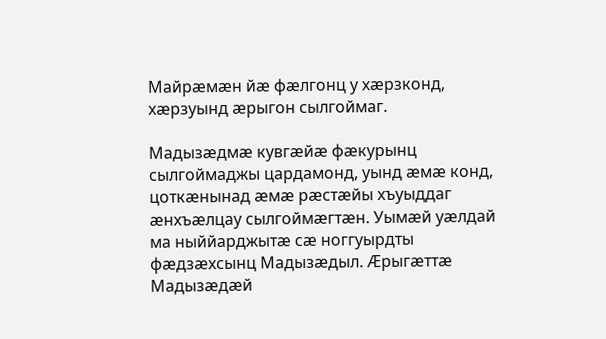Майрæмæн йæ фæлгонц у хæрзконд, хæрзуынд æрыгон сылгоймаг.

Мадызæдмæ кувгæйæ фæкурынц сылгоймаджы цардамонд, уынд æмæ конд, цоткæнынад æмæ рæстæйы хъуыддаг æнхъæлцау сылгоймæгтæн. Уымæй уæлдай ма ныййарджытæ сæ ноггуырдты фæдзæхсынц Мадызæдыл. Æрыгæттæ Мадызæдæй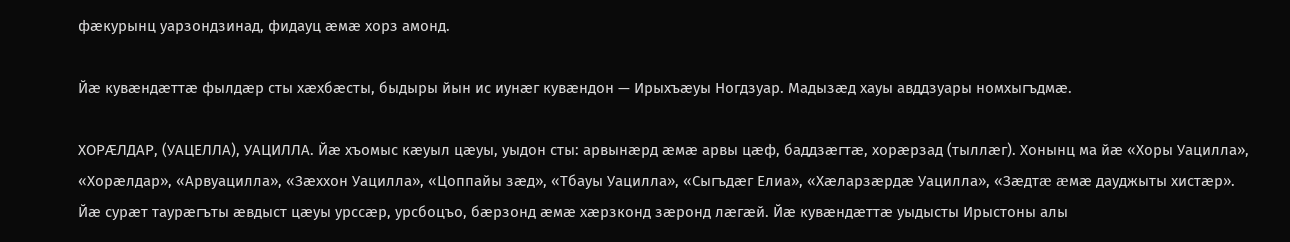фæкурынц уарзондзинад, фидауц æмæ хорз амонд.

Йæ кувæндæттæ фылдæр сты хæхбæсты, быдыры йын ис иунæг кувæндон — Ирыхъæуы Ногдзуар. Мадызæд хауы авддзуары номхыгъдмæ.

ХОРÆЛДАР, (УАЦЕЛЛА), УАЦИЛЛА. Йæ хъомыс кæуыл цæуы, уыдон сты: арвынæрд æмæ арвы цæф, баддзæгтæ, хорæрзад (тыллæг). Хонынц ма йæ «Хоры Уацилла», «Хорæлдар», «Арвуацилла», «Зæххон Уацилла», «Цоппайы зæд», «Тбауы Уацилла», «Сыгъдæг Елиа», «Хæларзæрдæ Уацилла», «Зæдтæ æмæ дауджыты хистæр». Йæ сурæт таурæгъты æвдыст цæуы урссæр, урсбоцъо, бæрзонд æмæ хæрзконд зæронд лæгæй. Йæ кувæндæттæ уыдысты Ирыстоны алы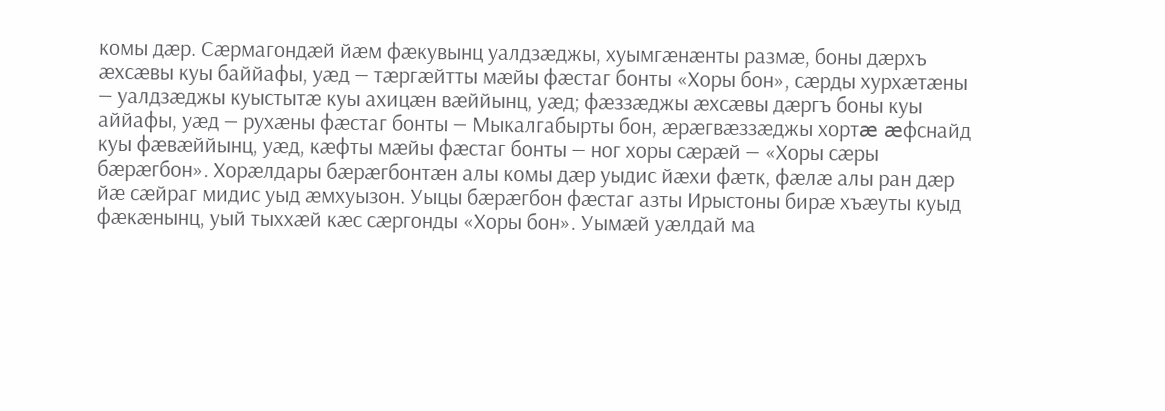комы дæр. Сæрмагондæй йæм фæкувынц уалдзæджы, хуымгæнæнты размæ, боны дæрхъ æхсæвы куы баййафы, уæд — тæргæйтты мæйы фæстаг бонты «Хоры бон», сæрды хурхæтæны — уалдзæджы куыстытæ куы ахицæн вæййынц, уæд; фæззæджы æхсæвы дæргъ боны куы аййафы, уæд — рухæны фæстаг бонты — Мыкалгабырты бон, æрæгвæззæджы хортæ æфснайд куы фæвæййынц, уæд, кæфты мæйы фæстаг бонты — ног хоры сæрæй — «Хоры сæры бæрæгбон». Хорæлдары бæрæгбонтæн алы комы дæр уыдис йæхи фæтк, фæлæ алы ран дæр йæ сæйраг мидис уыд æмхуызон. Уыцы бæрæгбон фæстаг азты Ирыстоны бирæ хъæуты куыд фæкæнынц, уый тыххæй кæс сæргонды «Хоры бон». Уымæй уæлдай ма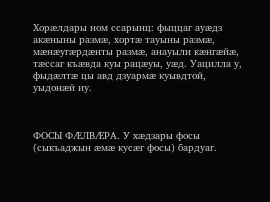Хорæлдары ном ссарынц: фыццаг ауæдз акæныны размæ, хортæ тауыны размæ, мæнæугæрдæнты размæ, анауыли кæнгæйæ, тæссаг къæвда куы рацæуы, уæд. Уацилла у, фыдæлтæ цы авд дзуармæ куывдтой, уыдонæй иу.



ФОСЫ ФÆЛВÆРА. У хæдзары фосы (сыкъаджын æмæ кусæг фосы) бардуаг.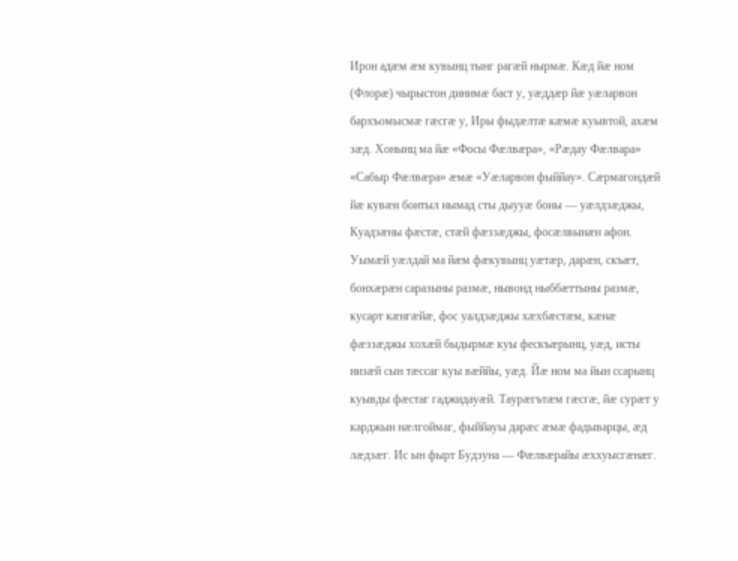Ирон адæм æм кувынц тынг рагæй нырмæ. Кæд йæ ном (Флорæ) чырыстон динимæ баст у, уæддæр йæ уæларвон бархъомысмæ гæсгæ у, Иры фыдæлтæ кæмæ куывтой, ахæм зæд. Хонынц ма йæ «Фосы Фæлвæра», «Рæдау Фæлвара» «Сабыр Фæлвæра» æмæ «Уæларвон фыййау». Сæрмагондæй йæ кувæн бонтыл нымад сты дыууæ боны — уæлдзæджы, Куадзæны фæстæ, стæй фæззæджы, фосæлвынæн афон. Уымæй уæлдай ма йæм фæкувынц уæтæр, дарæн, скъæт, бонхæрæн саразыны размæ, нывонд ныббæттыны размæ, кусарт кæнгæйæ, фос уалдзæджы хæхбæстæм, кæнæ фæззæджы хохæй быдырмæ куы фескъæрынц, уæд, исты низæй сын тæссаг куы вæййы, уæд. Йæ ном ма йын ссарынц куывды фæстаг гаджидауæй. Таурæгътæм гæсгæ, йæ сурæт у карджын нæлгоймаг, фыййауы дарæс æмæ фадыварцы, æд лæдзæг. Ис ын фырт Будзуна — Фæлвæрайы æххуысгæнæг.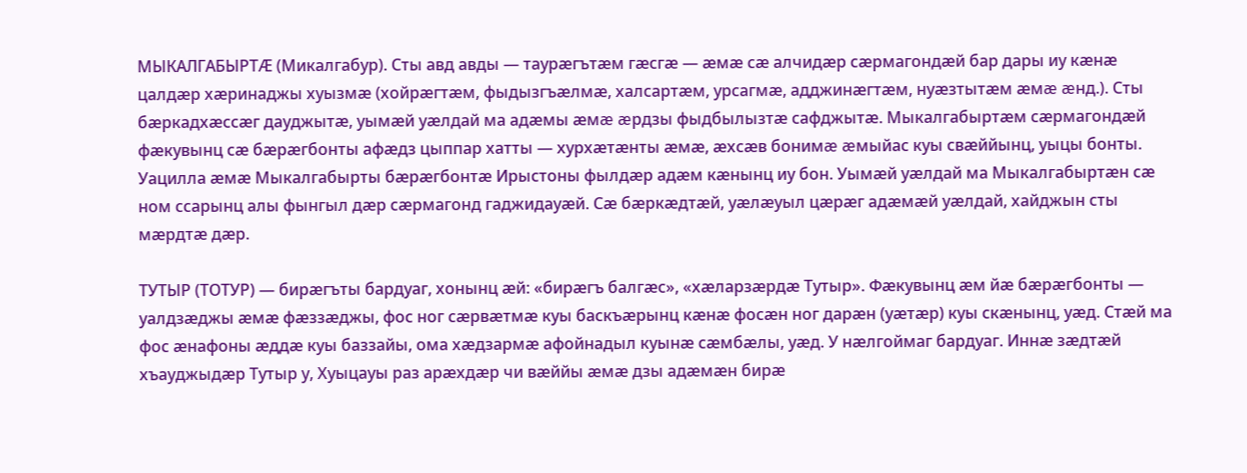МЫКАЛГАБЫРТÆ (Микалгабур). Сты авд авды — таурæгътæм гæсгæ — æмæ сæ алчидæр сæрмагондæй бар дары иу кæнæ цалдæр хæринаджы хуызмæ (хойрæгтæм, фыдызгъæлмæ, халсартæм, урсагмæ, адджинæгтæм, нуæзтытæм æмæ æнд.). Сты бæркадхæссæг дауджытæ, уымæй уæлдай ма адæмы æмæ æрдзы фыдбылызтæ сафджытæ. Мыкалгабыртæм сæрмагондæй фæкувынц сæ бæрæгбонты афæдз цыппар хатты — хурхæтæнты æмæ, æхсæв бонимæ æмыйас куы свæййынц, уыцы бонты. Уацилла æмæ Мыкалгабырты бæрæгбонтæ Ирыстоны фылдæр адæм кæнынц иу бон. Уымæй уæлдай ма Мыкалгабыртæн сæ ном ссарынц алы фынгыл дæр сæрмагонд гаджидауæй. Сæ бæркæдтæй, уæлæуыл цæрæг адæмæй уæлдай, хайджын сты мæрдтæ дæр.

ТУТЫР (ТОТУР) — бирæгъты бардуаг, хонынц æй: «бирæгъ балгæс», «хæларзæрдæ Тутыр». Фæкувынц æм йæ бæрæгбонты — уалдзæджы æмæ фæззæджы, фос ног сæрвæтмæ куы баскъæрынц кæнæ фосæн ног дарæн (уæтæр) куы скæнынц, уæд. Стæй ма фос æнафоны æддæ куы баззайы, ома хæдзармæ афойнадыл куынæ сæмбæлы, уæд. У нæлгоймаг бардуаг. Иннæ зæдтæй хъауджыдæр Тутыр у, Хуыцауы раз арæхдæр чи вæййы æмæ дзы адæмæн бирæ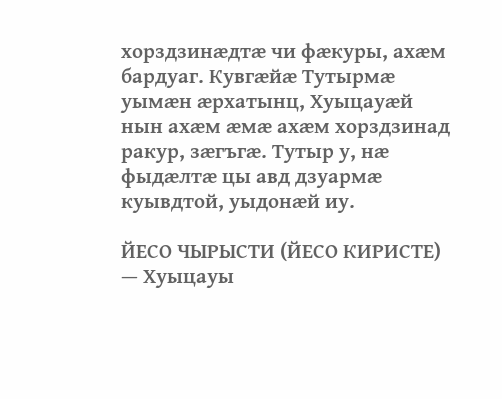хорздзинæдтæ чи фæкуры, ахæм бардуаг. Кувгæйæ Тутырмæ уымæн æрхатынц, Хуыцауæй нын ахæм æмæ ахæм хорздзинад ракур, зæгъгæ. Тутыр у, нæ фыдæлтæ цы авд дзуармæ куывдтой, уыдонæй иу.

ЙЕСО ЧЫРЫСТИ (ЙЕСО КИРИСТЕ) — Хуыцауы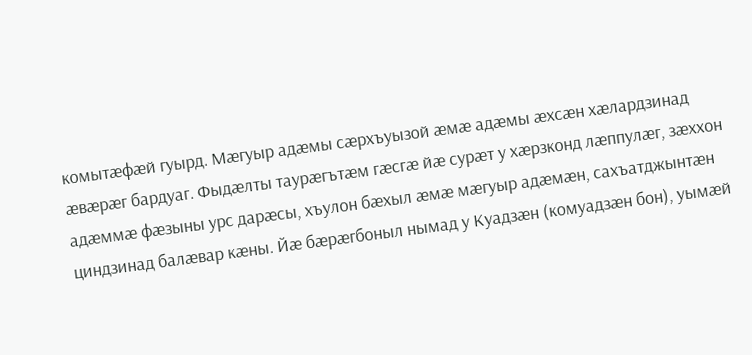комытæфæй гуырд. Мæгуыр адæмы сæрхъуызой æмæ адæмы æхсæн хæлардзинад æвæрæг бардуаг. Фыдæлты таурæгътæм гæсгæ йæ сурæт у хæрзконд лæппулæг, зæххон адæммæ фæзыны урс дарæсы, хъулон бæхыл æмæ мæгуыр адæмæн, сахъатджынтæн циндзинад балæвар кæны. Йæ бæрæгбоныл нымад у Куадзæн (комуадзæн бон), уымæй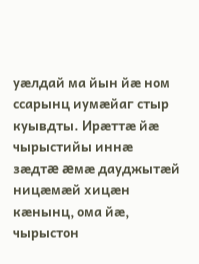уæлдай ма йын йæ ном ссарынц иумæйаг стыр куывдты. Ирæттæ йæ чырыстийы иннæ зæдтæ æмæ дауджытæй ницæмæй хицæн кæнынц, ома йæ, чырыстон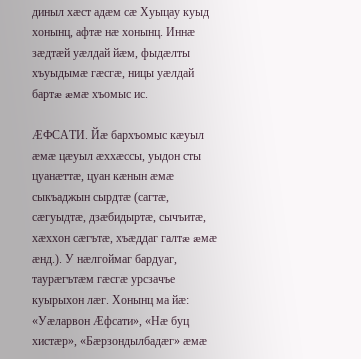диныл хæст адæм сæ Хуыцау куыд хонынц, афтæ нæ хонынц. Иннæ зæдтæй уæлдай йæм, фыдæлты хъуыдымæ гæсгæ, ницы уæлдай бартæ æмæ хъомыс ис.

ÆФСАТИ. Йæ бархъомыс кæуыл æмæ цæуыл æххæссы, уыдон сты цуанæттæ, цуан кæнын æмæ сыкъаджын сырдтæ (сагтæ, сæгуыдтæ, дзæбидыртæ, сычъитæ, хæххон сæгътæ, хъæддаг галтæ æмæ æнд.). У нæлгоймаг бардуаг, таурæгътæм гæсгæ урсзачъе куырыхон лæг. Хонынц ма йæ: «Уæларвон Æфсати», «Нæ буц хистæр», «Бæрзондылбадæг» æмæ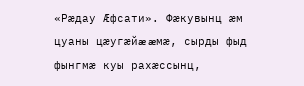«Рæдау Æфсати». Фæкувынц æм цуаны цæугæйæ æмæ, сырды фыд фынгмæ куы рахæссынц,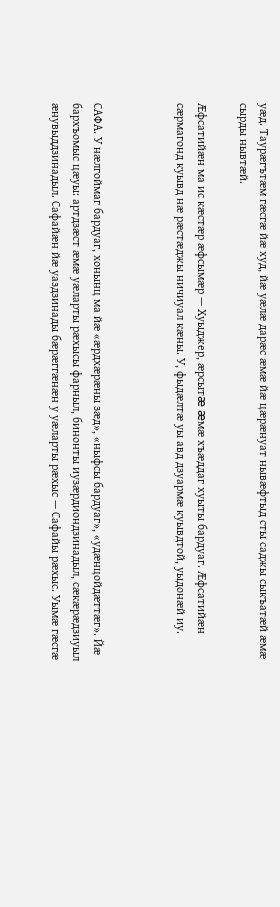уæд. Таурæгътæм гæсгæ йæ худ, йæ уæлæ дарæс æмæ йæ цæрæнуат нывæфтыд сты саджы сыкъатæй æмæ сырды нывтæй.

Æфсатийæн ма ис кæстæр æфсымæр — Хуыджер, æрсытæ æмæ хъæддаг хуыты бардуаг. Æфсатийæн сæрмагонд куывд нæ рæстæджы ничиуал кæны. У, фыдæлтæ уы авд дзуармæ куывдтой, уыдонæй иу.



САФА. У нæлгоймаг бардуаг, хонынц ма йæ «æрдхæрæны зæд», «ныфсы бардуаг», «удæнцойдæттæг». Йæ бархъомыс цæуы: артдзæст æмæ уæларты рæхысы фарныл, бинонты иузæрдиондзинадыл, сæкæрæдзиуыл æнувыддзинадыл. Сафайæн йæ уаздзинады бæрæггæнæн у уæларты рæхыс — Сафайы рæхыс. Уымæ гæсгæ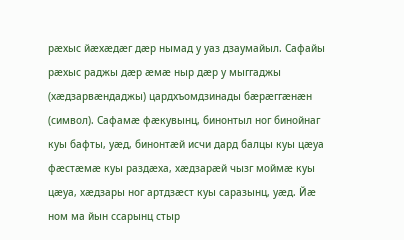рæхыс йæхæдæг дæр нымад у уаз дзаумайыл. Сафайы рæхыс раджы дæр æмæ ныр дæр у мыггаджы (хæдзарвæндаджы) цардхъомдзинады бæрæггæнæн (символ). Сафамæ фæкувынц, бинонтыл ног бинойнаг куы бафты, уæд, бинонтæй исчи дард балцы куы цæуа фæстæмæ куы раздæха, хæдзарæй чызг моймæ куы цæуа, хæдзары ног артдзæст куы саразынц, уæд. Йæ ном ма йын ссарынц стыр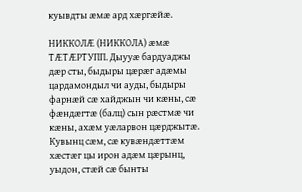куывдты æмæ ард хæргæйæ.

НИККОЛÆ (НИККОЛА) æмæ ТÆТÆРТУПП. Дыууæ бардуаджы дæр сты, быдыры цæрæг адæмы цардамондыл чи ауды, быдыры фарнæй сæ хайджын чи кæны, сæ фæндæгтæ (балц) сын рæстмæ чи кæны, ахæм уæларвон цæрджытæ. Кувынц сæм, сæ кувæндæттæм хæстæг цы ирон адæм цæрынц, уыдон, стæй сæ бынты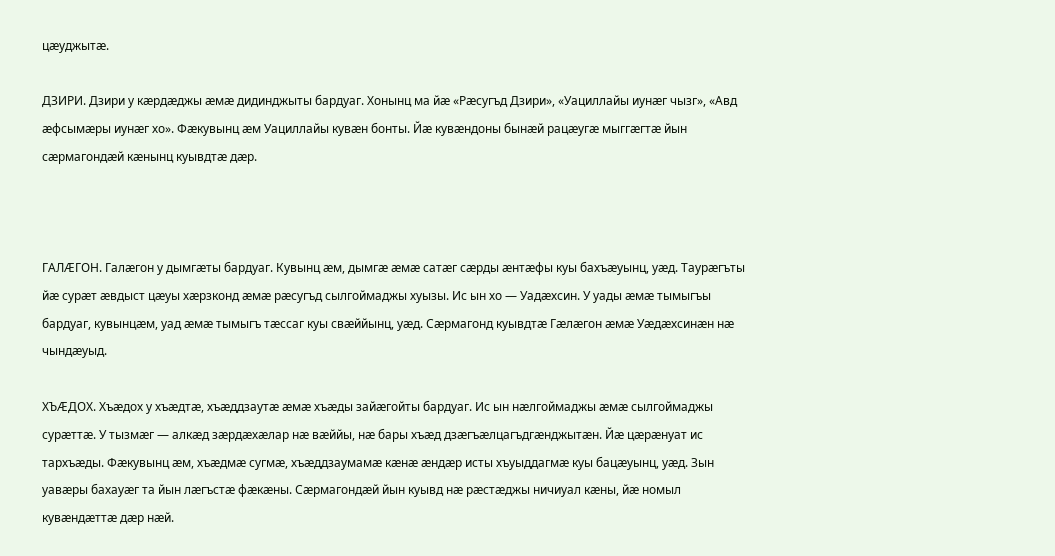цæуджытæ.

ДЗИРИ. Дзири у кæрдæджы æмæ дидинджыты бардуаг. Хонынц ма йæ «Рæсугъд Дзири», «Уациллайы иунæг чызг», «Авд æфсымæры иунæг хо». Фæкувынц æм Уациллайы кувæн бонты. Йæ кувæндоны бынæй рацæугæ мыггæгтæ йын сæрмагондæй кæнынц куывдтæ дæр.



ГАЛÆГОН. Галæгон у дымгæты бардуаг. Кувынц æм, дымгæ æмæ сатæг сæрды æнтæфы куы бахъæуынц, уæд. Таурæгъты йæ сурæт æвдыст цæуы хæрзконд æмæ рæсугъд сылгоймаджы хуызы. Ис ын хо — Уадæхсин. У уады æмæ тымыгъы бардуаг, кувынцæм, уад æмæ тымыгъ тæссаг куы свæййынц, уæд. Сæрмагонд куывдтæ Гæлæгон æмæ Уæдæхсинæн нæ чындæуыд.

ХЪÆДОХ. Хъæдох у хъæдтæ, хъæддзаутæ æмæ хъæды зайæгойты бардуаг. Ис ын нæлгоймаджы æмæ сылгоймаджы сурæттæ. У тызмæг — алкæд зæрдæхæлар нæ вæййы, нæ бары хъæд дзæгъæлцагъдгæнджытæн. Йæ цæрæнуат ис тархъæды. Фæкувынц æм, хъæдмæ сугмæ, хъæддзаумамæ кæнæ æндæр исты хъуыддагмæ куы бацæуынц, уæд. Зын уавæры бахауæг та йын лæгъстæ фæкæны. Сæрмагондæй йын куывд нæ рæстæджы ничиуал кæны, йæ номыл кувæндæттæ дæр нæй.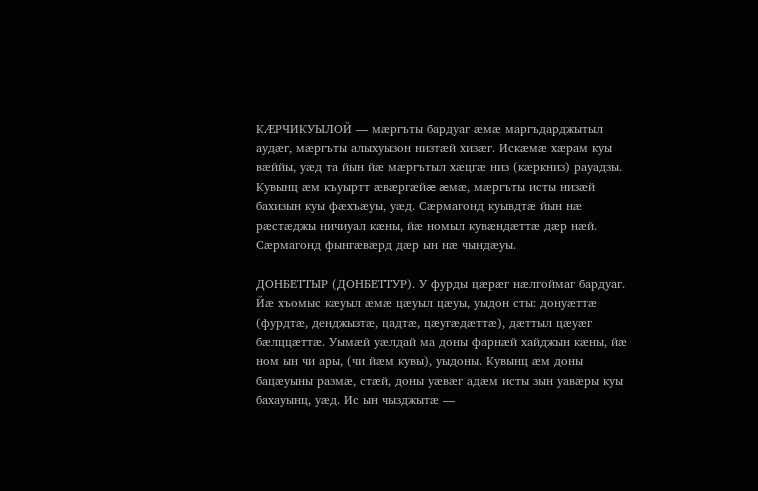КÆРЧИКУЫЛОЙ — мæргъты бардуаг æмæ маргъдарджытыл аудæг, мæргъты алыхуызон низтæй хизæг. Искæмæ хæрам куы вæййы, уæд та йын йæ мæргътыл хæцгæ низ (кæркниз) рауадзы. Кувынц æм къуыртт æвæргæйæ æмæ, мæргъты исты низæй бахизын куы фæхъæуы, уæд. Сæрмагонд куывдтæ йын нæ рæстæджы ничиуал кæны, йæ номыл кувæндæттæ дæр нæй. Сæрмагонд фынгæвæрд дæр ын нæ чындæуы.

ДОНБЕТТЫР (ДОНБЕТТУР). У фурды цæрæг нæлгоймаг бардуаг. Йæ хъомыс кæуыл æмæ цæуыл цæуы, уыдон сты: донуæттæ (фурдтæ, денджызтæ, цадтæ, цæугæдæттæ), дæттыл цæуæг бæлццæттæ. Уымæй уæлдай ма доны фарнæй хайджын кæны, йæ ном ын чи ары, (чи йæм кувы), уыдоны. Кувынц æм доны бацæуыны размæ, стæй, доны уæвæг адæм исты зын уавæры куы бахауынц, уæд. Ис ын чызджытæ —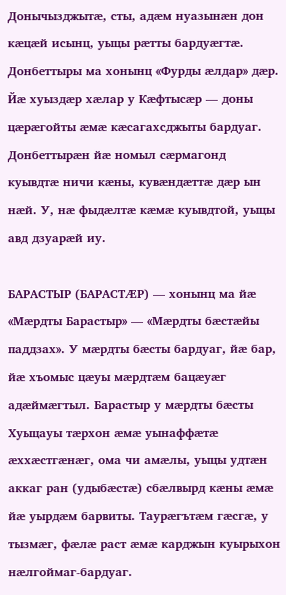Донычызджытæ, сты, адæм нуазынæн дон кæцæй исынц, уыцы рæтты бардуæгтæ. Донбеттыры ма хонынц «Фурды æлдар» дæр. Йæ хуыздæр хæлар у Кæфтысæр — доны цæрæгойты æмæ кæсагахсджыты бардуаг. Донбеттырæн йæ номыл сæрмагонд куывдтæ ничи кæны, кувæндæттæ дæр ын нæй. У, нæ фыдæлтæ кæмæ куывдтой, уыцы авд дзуарæй иу.

БАРАСТЫР (БАРАСТÆР) — хонынц ма йæ «Мæрдты Барастыр» — «Мæрдты бæстæйы паддзах». У мæрдты бæсты бардуаг, йæ бар, йæ хъомыс цæуы мæрдтæм бацæуæг адæймæгтыл. Барастыр у мæрдты бæсты Хуыцауы тæрхон æмæ уынаффæтæ æххæстгæнæг, ома чи амæлы, уыцы удтæн аккаг ран (удыбæстæ) сбæлвырд кæны æмæ йæ уырдæм барвиты. Таурæгътæм гæсгæ, у тызмæг, фæлæ раст æмæ карджын куырыхон нæлгоймаг-бардуаг.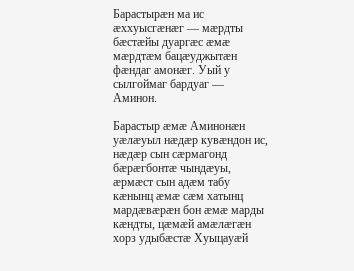Барастырæн ма ис æххуысгæнæг — мæрдты бæстæйы дуаргæс æмæ мæрдтæм бацæуджытæн фæндаг амонæг. Уый у сылгоймаг бардуаг — Аминон.

Барастыр æмæ Аминонæн уæлæуыл нæдæр кувæндон ис, нæдæр сын сæрмагонд бæрæгбонтæ чындæуы, æрмæст сын адæм табу кæнынц æмæ сæм хатынц мардæвæрæн бон æмæ марды кæндты, цæмæй амæлæгæн хорз удыбæстæ Хуыцауæй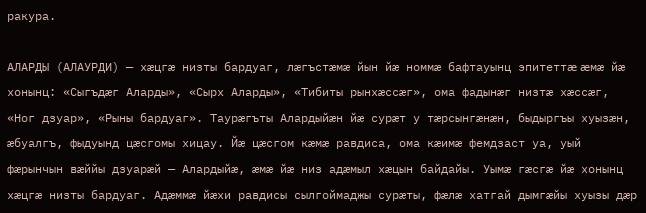ракура.

АЛАРДЫ (АЛАУРДИ) — хæцгæ низты бардуаг, лæгъстæмæ йын йæ номмæ бафтауынц эпитеттæ æмæ йæ хонынц: «Сыгъдæг Аларды», «Сырх Аларды», «Тибиты рынхæссæг», ома фадынæг низтæ хæссæг, «Ног дзуар», «Рыны бардуаг». Таурæгъты Алардыйæн йæ сурæт у тæрсынгæнæн, быдыргъы хуызæн, æбуалгъ, фыдуынд цæсгомы хицау. Йæ цæсгом кæмæ равдиса, ома кæимæ фемдзаст уа, уый фæрынчын вæййы дзуарæй — Алардыйæ, æмæ йæ низ адæмыл хæцын байдайы. Уымæ гæсгæ йæ хонынц хæцгæ низты бардуаг. Адæммæ йæхи равдисы сылгоймаджы сурæты, фæлæ хатгай дымгæйы хуызы дæр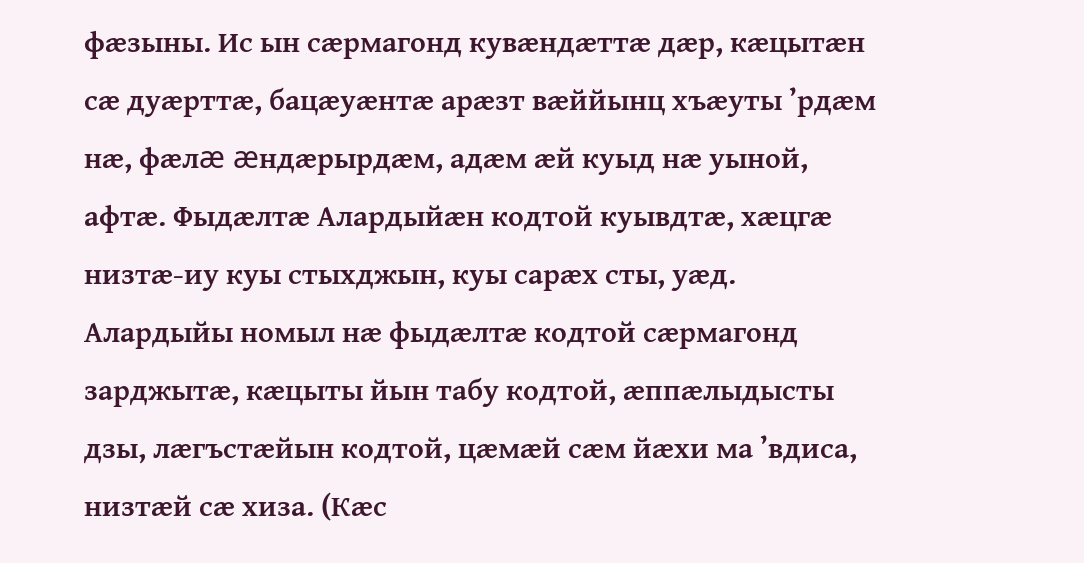фæзыны. Ис ын сæрмагонд кувæндæттæ дæр, кæцытæн сæ дуæрттæ, бацæуæнтæ арæзт вæййынц хъæуты ’рдæм нæ, фæлæ æндæрырдæм, адæм æй куыд нæ уыной, афтæ. Фыдæлтæ Алардыйæн кодтой куывдтæ, хæцгæ низтæ-иу куы стыхджын, куы сарæх сты, уæд. Алардыйы номыл нæ фыдæлтæ кодтой сæрмагонд зарджытæ, кæцыты йын табу кодтой, æппæлыдысты дзы, лæгъстæйын кодтой, цæмæй сæм йæхи ма ’вдиса, низтæй сæ хиза. (Кæс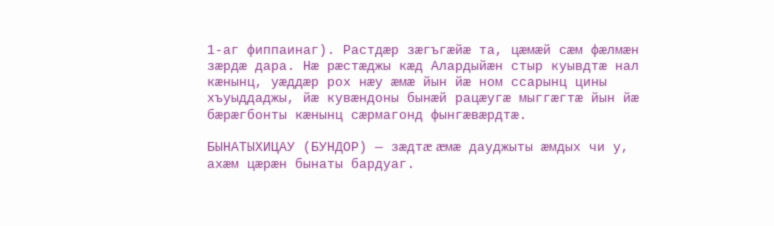1-аг фиппаинаг). Растдæр зæгъгæйæ та, цæмæй сæм фæлмæн зæрдæ дара. Нæ рæстæджы кæд Алардыйæн стыр куывдтæ нал кæнынц, уæддæр рох нæу æмæ йын йæ ном ссарынц цины хъуыддаджы, йæ кувæндоны бынæй рацæугæ мыггæгтæ йын йæ бæрæгбонты кæнынц сæрмагонд фынгæвæрдтæ.

БЫНАТЫХИЦАУ (БУНДОР) — зæдтæ æмæ дауджыты æмдых чи у, ахæм цæрæн бынаты бардуаг.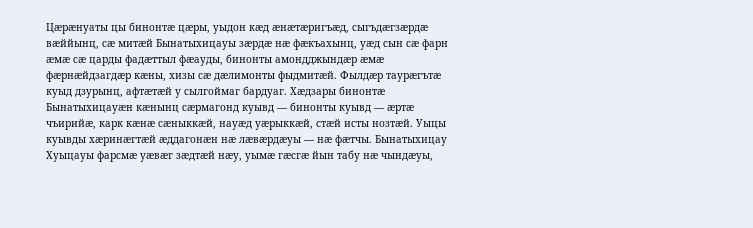Цæрæнуаты цы бинонтæ цæры, уыдон кæд æнæтæригъæд, сыгъдæгзæрдæ вæййынц, сæ митæй Бынатыхицауы зæрдæ нæ фæкъахынц, уæд сын сæ фарн æмæ сæ царды фадæттыл фæауды, бинонты амондджындæр æмæ фæрнæйдзагдæр кæны, хизы сæ дæлимонты фыдмитæй. Фылдæр таурæгътæ куыд дзурынц, афтæтæй у сылгоймаг бардуаг. Хæдзары бинонтæ Бынатыхицауæн кæнынц сæрмагонд куывд — бинонты куывд — æртæ чъирийæ, карк кæнæ сæныккæй, науæд уæрыккæй, стæй исты нозтæй. Уыцы куывды хæринæгтæй æддагонæн нæ лæвæрдæуы — нæ фæтчы. Бынатыхицау Хуыцауы фарсмæ уæвæг зæдтæй нæу, уымæ гæсгæ йын табу нæ чындæуы,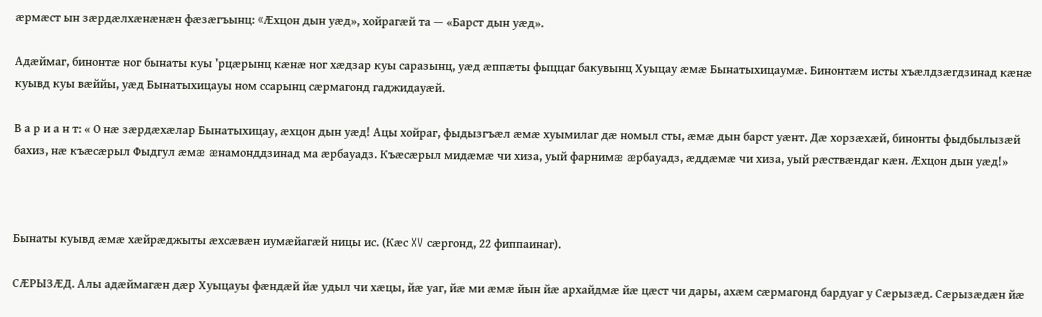æрмæст ын зæрдæлхæнæнæн фæзæгъынц: «Æхцон дын уæд», хойрагæй та — «Барст дын уæд».

Адæймаг, бинонтæ ног бынаты куы ’рцæрынц кæнæ ног хæдзар куы саразынц, уæд æппæты фыццаг бакувынц Хуыцау æмæ Бынатыхицаумæ. Бинонтæм исты хъæлдзæгдзинад кæнæ куывд куы вæййы, уæд Бынатыхицауы ном ссарынц сæрмагонд гаджидауæй.

В а р и а н т: « О нæ зæрдæхæлар Бынатыхицау, æхцон дын уæд! Ацы хойраг, фыдызгъæл æмæ хуымилаг дæ номыл сты, æмæ дын барст уæнт. Дæ хорзæхæй, бинонты фыдбылызæй бахиз, нæ къæсæрыл Фыдгул æмæ æнамонддзинад ма æрбауадз. Къæсæрыл мидæмæ чи хиза, уый фарнимæ æрбауадз, æддæмæ чи хиза, уый рæствæндаг кæн. Æхцон дын уæд!»



Бынаты куывд æмæ хæйрæджыты æхсæвæн иумæйагæй ницы ис. (Кæс XV сæргонд, 22 фиппаинаг).

СÆРЫЗÆД. Алы адæймагæн дæр Хуыцауы фæндæй йæ удыл чи хæцы, йæ уаг, йæ ми æмæ йын йæ архайдмæ йæ цæст чи дары, ахæм сæрмагонд бардуаг у Сæрызæд. Сæрызæдæн йæ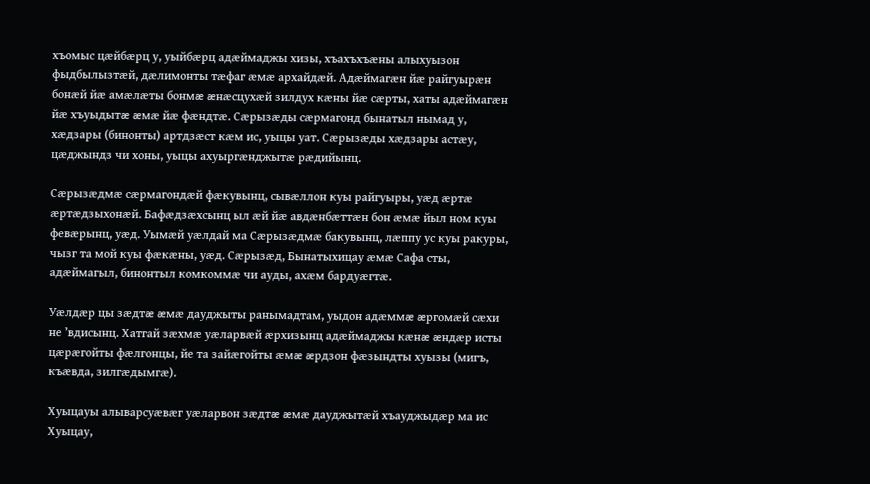хъомыс цæйбæрц у, уыйбæрц адæймаджы хизы, хъахъхъæны алыхуызон фыдбылызтæй, дæлимонты тæфаг æмæ архайдæй. Адæймагæн йæ райгуырæн бонæй йæ амæлæты бонмæ æнæсцухæй зилдух кæны йæ сæрты, хаты адæймагæн йæ хъуыдытæ æмæ йæ фæндтæ. Сæрызæды сæрмагонд бынатыл нымад у, хæдзары (бинонты) артдзæст кæм ис, уыцы уат. Сæрызæды хæдзары астæу, цæджындз чи хоны, уыцы ахуыргæнджытæ рæдийынц.

Сæрызæдмæ сæрмагондæй фæкувынц, сывæллон куы райгуыры, уæд æртæ æртæдзыхонæй. Бафæдзæхсынц ыл æй йæ авдæнбæттæн бон æмæ йыл ном куы февæрынц, уæд. Уымæй уæлдай ма Сæрызæдмæ бакувынц, лæппу ус куы ракуры, чызг та мой куы фæкæны, уæд. Сæрызæд, Бынатыхицау æмæ Сафа сты, адæймагыл, бинонтыл комкоммæ чи ауды, ахæм бардуæгтæ.

Уæлдæр цы зæдтæ æмæ дауджыты ранымадтам, уыдон адæммæ æргомæй сæхи не ’вдисынц. Хатгай зæхмæ уæларвæй æрхизынц адæймаджы кæнæ æндæр исты цæрæгойты фæлгонцы, йе та зайæгойты æмæ æрдзон фæзындты хуызы (мигъ, къæвда, зилгæдымгæ).

Хуыцауы алыварсуæвæг уæларвон зæдтæ æмæ дауджытæй хъауджыдæр ма ис Хуыцау,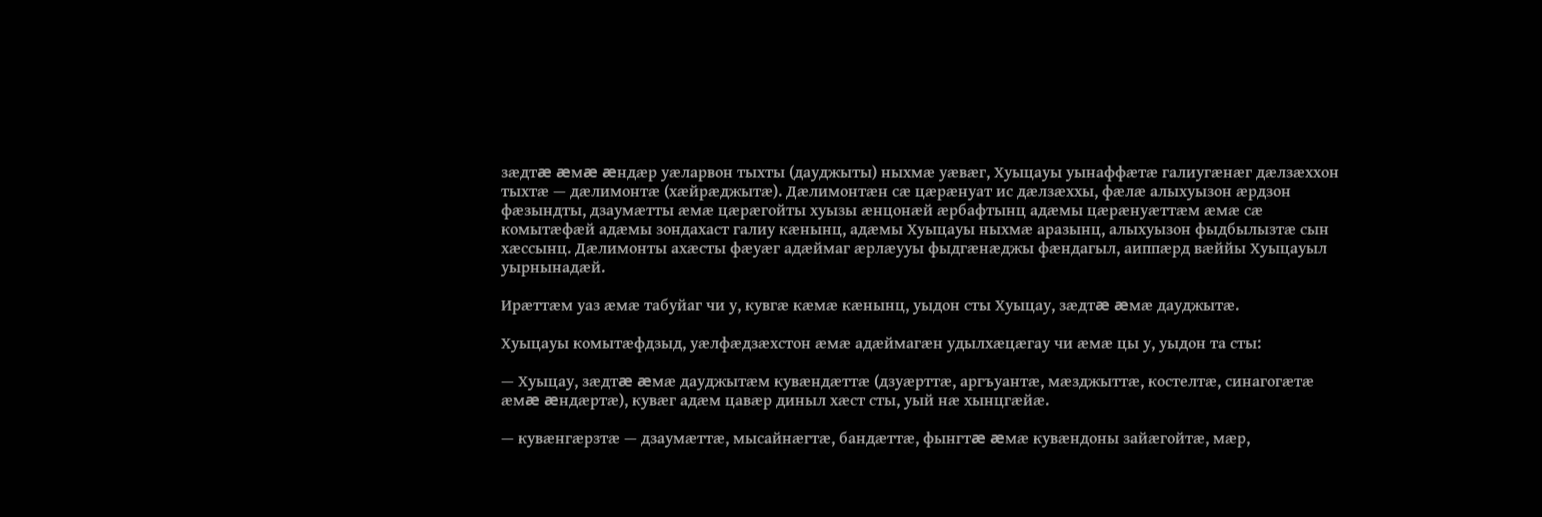зæдтæ æмæ æндæр уæларвон тыхты (дауджыты) ныхмæ уæвæг, Хуыцауы уынаффæтæ галиугæнæг дæлзæххон тыхтæ — дæлимонтæ (хæйрæджытæ). Дæлимонтæн сæ цæрæнуат ис дæлзæххы, фæлæ алыхуызон æрдзон фæзындты, дзаумæтты æмæ цæрæгойты хуызы æнцонæй æрбафтынц адæмы цæрæнуæттæм æмæ сæ комытæфæй адæмы зондахаст галиу кæнынц, адæмы Хуыцауы ныхмæ аразынц, алыхуызон фыдбылызтæ сын хæссынц. Дæлимонты ахæсты фæуæг адæймаг æрлæууы фыдгæнæджы фæндагыл, аиппæрд вæййы Хуыцауыл уырнынадæй.

Ирæттæм уаз æмæ табуйаг чи у, кувгæ кæмæ кæнынц, уыдон сты Хуыцау, зæдтæ æмæ дауджытæ.

Хуыцауы комытæфдзыд, уæлфæдзæхстон æмæ адæймагæн удылхæцæгау чи æмæ цы у, уыдон та сты:

— Хуыцау, зæдтæ æмæ дауджытæм кувæндæттæ (дзуæрттæ, аргъуантæ, мæзджыттæ, костелтæ, синагогæтæ æмæ æндæртæ), кувæг адæм цавæр диныл хæст сты, уый нæ хынцгæйæ.

— кувæнгæрзтæ — дзаумæттæ, мысайнæгтæ, бандæттæ, фынгтæ æмæ кувæндоны зайæгойтæ, мæр,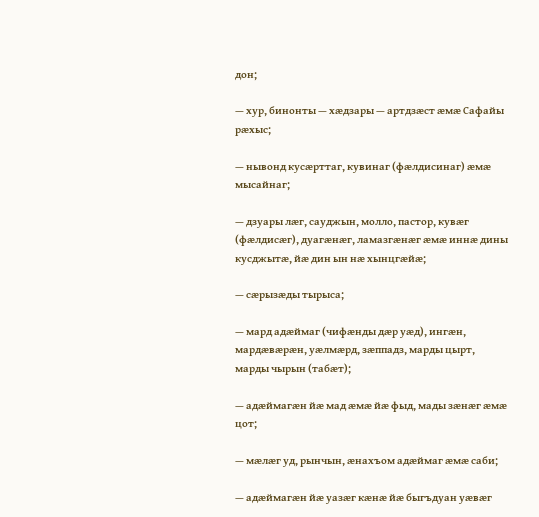дон;

— хур, бинонты — хæдзары — артдзæст æмæ Сафайы рæхыс;

— нывонд кусæрттаг, кувинаг (фæлдисинаг) æмæ мысайнаг;

— дзуары лæг, сауджын, молло, пастор, кувæг (фæлдисæг), дуагæнæг, ламазгæнæг æмæ иннæ дины кусджытæ, йæ дин ын нæ хынцгæйæ;

— сæрызæды тырыса;

— мард адæймаг (чифæнды дæр уæд), ингæн, мардæвæрæн, уæлмæрд, зæппадз, марды цырт, марды чырын (табæт);

— адæймагæн йæ мад æмæ йæ фыд, мады зæнæг æмæ цот;

— мæлæг уд, рынчын, æнахъом адæймаг æмæ саби;

— адæймагæн йæ уазæг кæнæ йæ быгъдуан уæвæг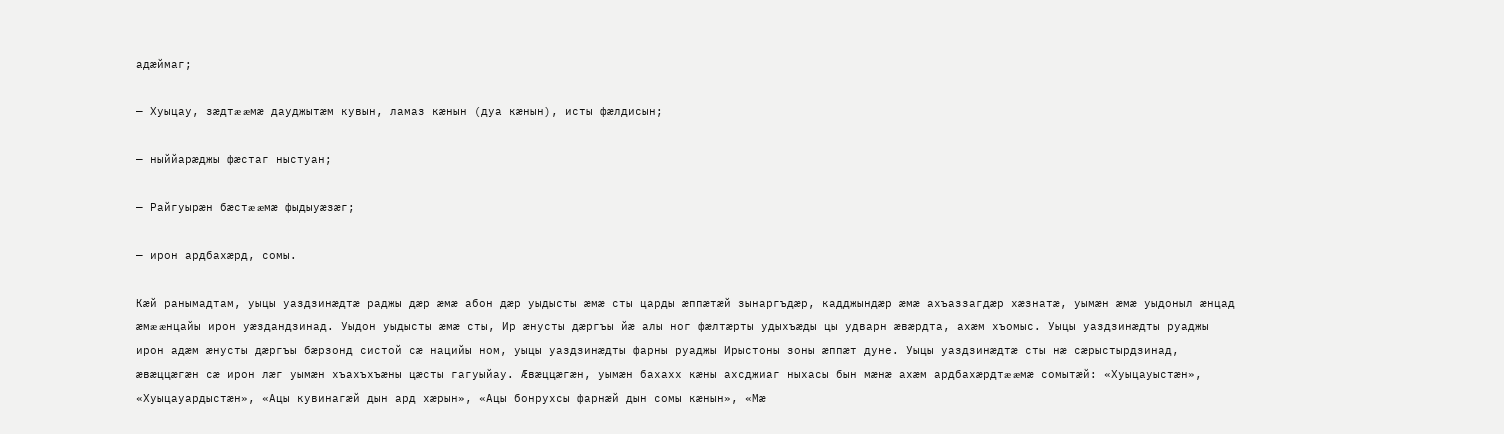адæймаг;

— Хуыцау, зæдтæ æмæ дауджытæм кувын, ламаз кæнын (дуа кæнын), исты фæлдисын;

— ныййарæджы фæстаг ныстуан;

— Райгуырæн бæстæ æмæ фыдыуæзæг;

— ирон ардбахæрд, сомы.

Кæй ранымадтам, уыцы уаздзинæдтæ раджы дæр æмæ абон дæр уыдысты æмæ сты царды æппæтæй зынаргъдæр, кадджындæр æмæ ахъаззагдæр хæзнатæ, уымæн æмæ уыдоныл æнцад æмæ æнцайы ирон уæздандзинад. Уыдон уыдысты æмæ сты, Ир æнусты дæргъы йæ алы ног фæлтæрты удыхъæды цы удварн æвæрдта, ахæм хъомыс. Уыцы уаздзинæдты руаджы ирон адæм æнусты дæргъы бæрзонд систой сæ нацийы ном, уыцы уаздзинæдты фарны руаджы Ирыстоны зоны æппæт дуне. Уыцы уаздзинæдтæ сты нæ сæрыстырдзинад, æвæццæгæн сæ ирон лæг уымæн хъахъхъæны цæсты гагуыйау. Æвæццæгæн, уымæн бахахх кæны ахсджиаг ныхасы бын мæнæ ахæм ардбахæрдтæ æмæ сомытæй: «Хуыцауыстæн», «Хуыцауардыстæн», «Ацы кувинагæй дын ард хæрын», «Ацы бонрухсы фарнæй дын сомы кæнын», «Мæ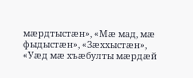мæрдтыстæн», «Мæ мад, мæ фыдыстæн», «Зæххыстæн», «Уæд мæ хъæбулты мæрдæй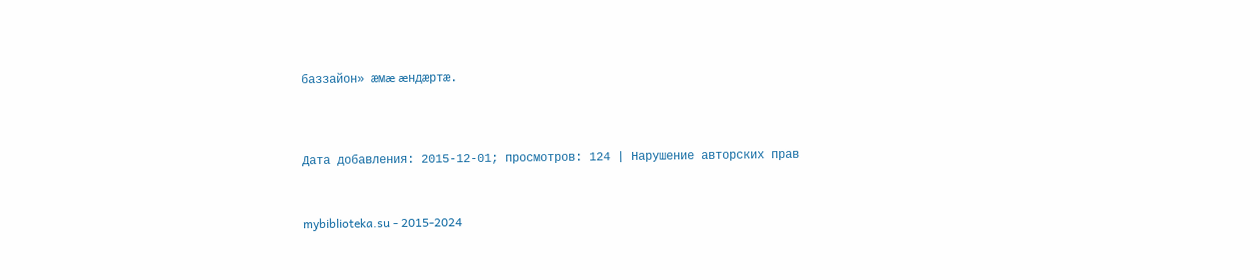баззайон» æмæ æндæртæ.




Дата добавления: 2015-12-01; просмотров: 124 | Нарушение авторских прав



mybiblioteka.su - 2015-2024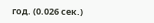год. (0.026 сек.)